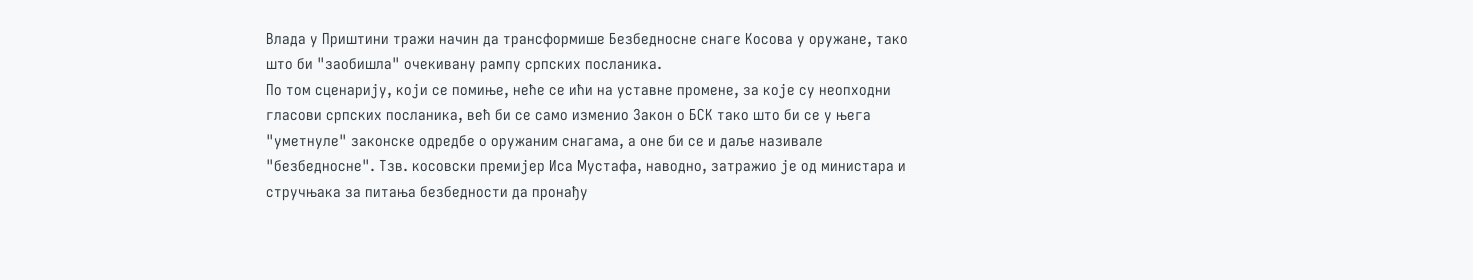Влада у Приштини тражи начин да трансформише Безбедносне снаге Косова у оружане, тако што би "заобишла" очекивану рампу српских посланика.
По том сценарију, који се помиње, неће се ићи на уставне промене, за које су неопходни гласови српских посланика, већ би се само изменио Закон о БСК тако што би се у њега "уметнуле" законске одредбе о оружаним снагама, а оне би се и даље називале "безбедносне". Тзв. косовски премијер Иса Мустафа, наводно, затражио је од министара и стручњака за питања безбедности да пронађу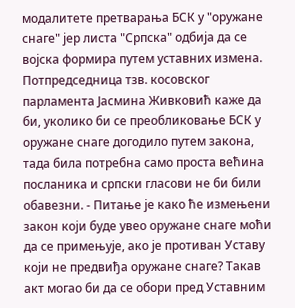модалитете претварања БСК у "оружане снаге" јер листа "Српска" одбија да се војска формира путем уставних измена. Потпредседница тзв. косовског парламента Јасмина Живковић каже да би, уколико би се преобликовање БСК у оружане снаге догодило путем закона, тада била потребна само проста већина посланика и српски гласови не би били обавезни. - Питање је како ће измењени закон који буде увео оружане снаге моћи да се примењује, ако је противан Уставу који не предвиђа оружане снаге? Такав акт могао би да се обори пред Уставним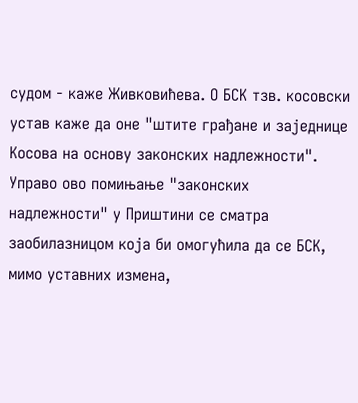судом - каже Живковићева. О БСК тзв. косовски устав каже да оне "штите грађане и заједнице Косова на основу законских надлежности". Управо ово помињање "законских надлежности" у Приштини се сматра заобилазницом која би омогућила да се БСК, мимо уставних измена,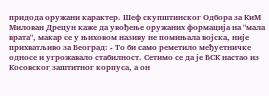придода оружани карактер. Шеф скупштинског Одбора за КиМ Милован Дрецун каже да увођење оружаних формација на "мала врата", макар се у њиховом називу не помињала војска, није прихватљиво за Београд: - То би само реметило међуетничке односе и угрожавало стабилност. Сетимо се да је БСК настао из Косовског заштитног корпуса, а он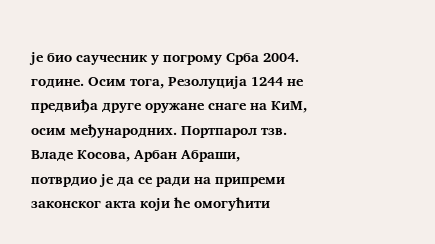је био саучесник у погрому Срба 2004. године. Осим тога, Резолуција 1244 не предвиђа друге оружане снаге на КиМ, осим међународних. Портпарол тзв. Владе Косова, Арбан Абраши, потврдио је да се ради на припреми законског акта који ће омогућити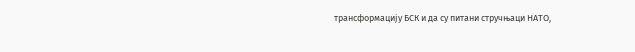трансформацију БСК и да су питани стручњаци НАТО,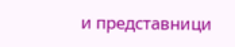и представници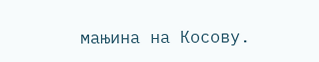мањина на Косову.